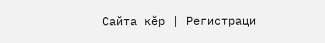Сайта кӗр | Регистраци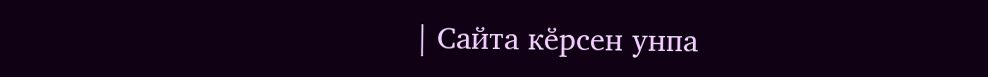| Сайта кӗрсен унпа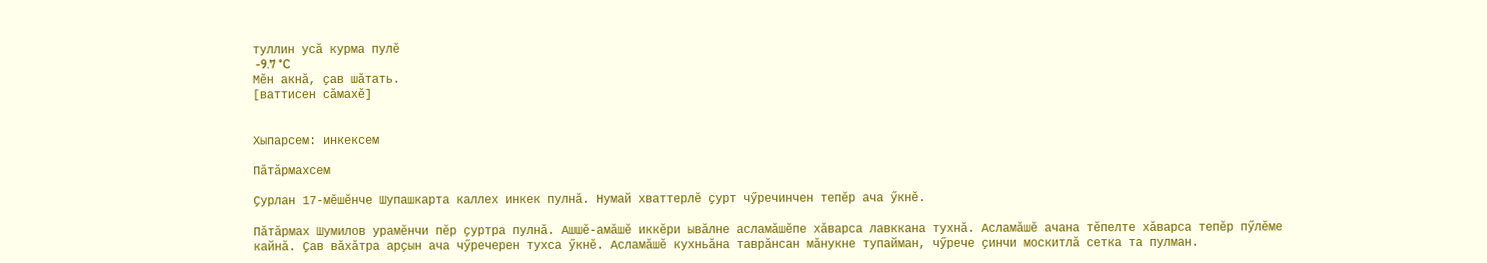туллин усӑ курма пулӗ
 -9.7 °C
Мӗн акнӑ, ҫав шӑтать.
[ваттисен сӑмахӗ]


Хыпарсем: инкексем

Пӑтӑрмахсем

Ҫурлан 17-мӗшӗнче Шупашкарта каллех инкек пулнӑ. Нумай хваттерлӗ ҫурт чӳречинчен тепӗр ача ӳкнӗ.

Пӑтӑрмах Шумилов урамӗнчи пӗр ҫуртра пулнӑ. Ашшӗ-амӑшӗ иккӗри ывӑлне асламӑшӗпе хӑварса лавккана тухнӑ. Асламӑшӗ ачана тӗпелте хӑварса тепӗр пӳлӗме кайнӑ. Ҫав вӑхӑтра арҫын ача чӳречерен тухса ӳкнӗ. Асламӑшӗ кухньӑна таврӑнсан мӑнукне тупайман, чӳрече ҫинчи москитлӑ сетка та пулман.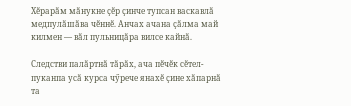Хӗрарӑм мӑнукне ҫӗр ҫинче тупсан васкавлӑ медпулӑшӑва чӗннӗ. Анчах ачана ҫӑлма май килмен — вӑл пульницӑра вилсе кайнӑ.

Следстви палӑртнӑ тӑрӑх, ача пӗчӗк сӗтел-пуканпа усӑ курса чӳрече янахӗ ҫине хӑпарнӑ та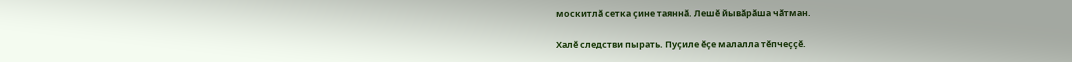москитлӑ сетка ҫине таяннӑ. Лешӗ йывӑрӑша чӑтман.

Халӗ следстви пырать. Пуҫиле ӗҫе малалла тӗпчеҫҫӗ.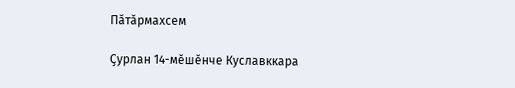Пӑтӑрмахсем

Ҫурлан 14-мӗшӗнче Куславккара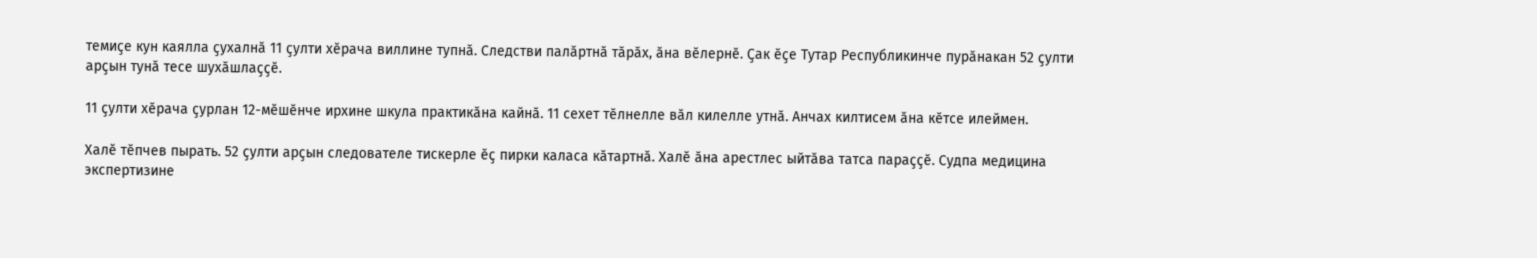темиҫе кун каялла ҫухалнӑ 11 ҫулти хӗрача виллине тупнӑ. Следстви палӑртнӑ тӑрӑх, ӑна вӗлернӗ. Ҫак ӗҫе Тутар Республикинче пурӑнакан 52 ҫулти арҫын тунӑ тесе шухӑшлаҫҫӗ.

11 ҫулти хӗрача ҫурлан 12-мӗшӗнче ирхине шкула практикӑна кайнӑ. 11 сехет тӗлнелле вӑл килелле утнӑ. Анчах килтисем ӑна кӗтсе илеймен.

Халӗ тӗпчев пырать. 52 ҫулти арҫын следователе тискерле ӗҫ пирки каласа кӑтартнӑ. Халӗ ӑна арестлес ыйтӑва татса параҫҫӗ. Судпа медицина экспертизине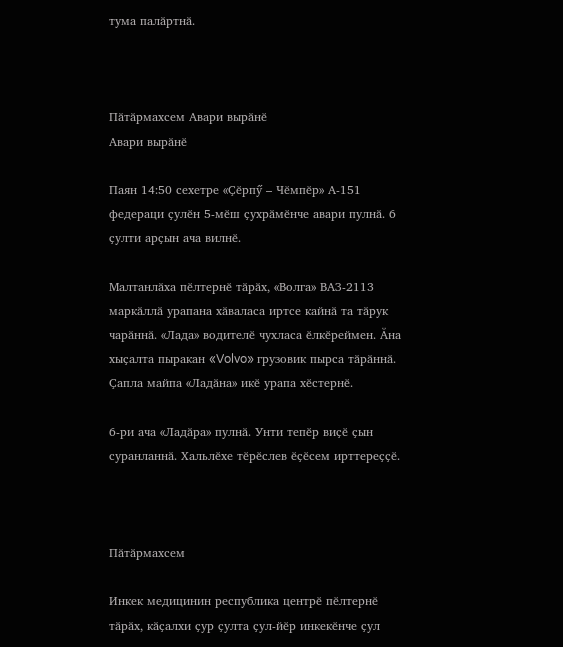тума палӑртнӑ.



Пӑтӑрмахсем Авари вырӑнӗ
Авари вырӑнӗ

Паян 14:50 сехетре «Ҫӗрпӳ – Чӗмпӗр» А-151 федераци ҫулӗн 5-мӗш ҫухрӑмӗнче авари пулнӑ. 6 ҫулти арҫын ача вилнӗ.

Малтанлӑха пӗлтернӗ тӑрӑх, «Волга» ВАЗ-2113 маркӑллӑ урапана хӑваласа иртсе кайнӑ та тӑрук чарӑннӑ. «Лада» водителӗ чухласа ӗлкӗреймен. Ӑна хыҫалта пыракан «Volvo» грузовик пырса тӑрӑннӑ. Ҫапла майпа «Ладӑна» икӗ урапа хӗстернӗ.

6-ри ача «Ладӑра» пулнӑ. Унти тепӗр виҫӗ ҫын суранланнӑ. Хальлӗхе тӗрӗслев ӗҫӗсем ирттереҫҫӗ.



Пӑтӑрмахсем

Инкек медицинин республика центрӗ пӗлтернӗ тӑрӑх, кӑҫалхи ҫур ҫулта ҫул-йӗр инкекӗнче ҫул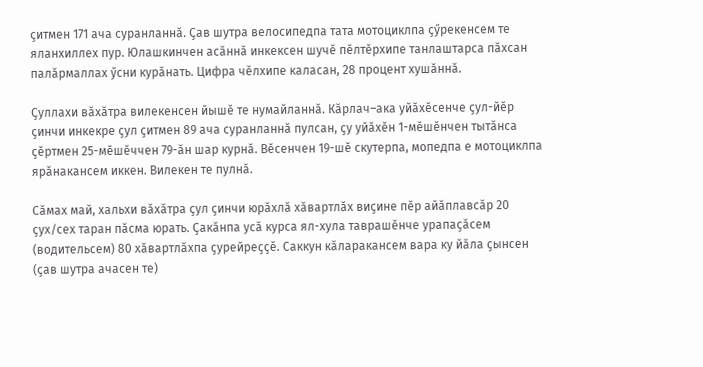ҫитмен 171 ача суранланнӑ. Ҫав шутра велосипедпа тата мотоциклпа ҫӳрекенсем те яланхиллех пур. Юлашкинчен асӑннӑ инкексен шучӗ пӗлтӗрхипе танлаштарса пӑхсан палӑрмаллах ӳсни курӑнать. Цифра чӗлхипе каласан, 28 процент хушӑннӑ.

Ҫуллахи вӑхӑтра вилекенсен йышӗ те нумайланнӑ. Кӑрлач–ака уйӑхӗсенче ҫул-йӗр ҫинчи инкекре ҫул ҫитмен 89 ача суранланнӑ пулсан, ҫу уйӑхӗн 1-мӗшӗнчен тытӑнса ҫӗртмен 25-мӗшӗччен 79-ӑн шар курнӑ. Вӗсенчен 19-шӗ скутерпа, мопедпа е мотоциклпа ярӑнакансем иккен. Вилекен те пулнӑ.

Сӑмах май, хальхи вӑхӑтра ҫул ҫинчи юрӑхлӑ хӑвартлӑх виҫине пӗр айӑплавсӑр 20 ҫух/сех таран пӑсма юрать. Ҫакӑнпа усӑ курса ял-хула таврашӗнче урапаҫӑсем (водительсем) 80 хӑвартлӑхпа ҫурейреҫҫӗ. Саккун кӑларакансем вара ку йӑла ҫынсен (ҫав шутра ачасен те)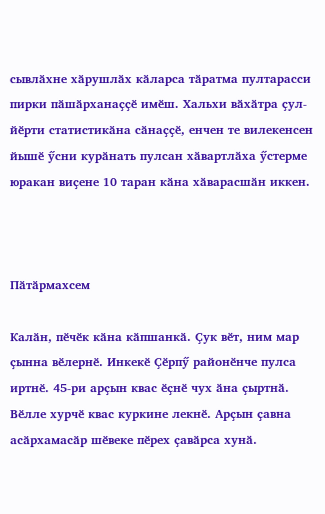сывлӑхне хӑрушлӑх кӑларса тӑратма пултарасси пирки пӑшӑрханаҫҫӗ имӗш. Хальхи вӑхӑтра ҫул-йӗрти статистикӑна сӑнаҫҫӗ, енчен те вилекенсен йышӗ ӳсни курӑнать пулсан хӑвартлӑха ӳстерме юракан виҫене 10 таран кӑна хӑварасшӑн иккен.



Пӑтӑрмахсем

Калӑн, пӗчӗк кӑна кӑпшанкӑ. Ҫук вӗт, ним мар ҫынна вӗлернӗ. Инкекӗ Ҫӗрпӳ районӗнче пулса иртнӗ. 45-ри арҫын квас ӗҫнӗ чух ӑна ҫыртнӑ. Вӗлле хурчӗ квас куркине лекнӗ. Арҫын ҫавна асӑрхамасӑр шӗвеке пӗрех ҫавӑрса хунӑ.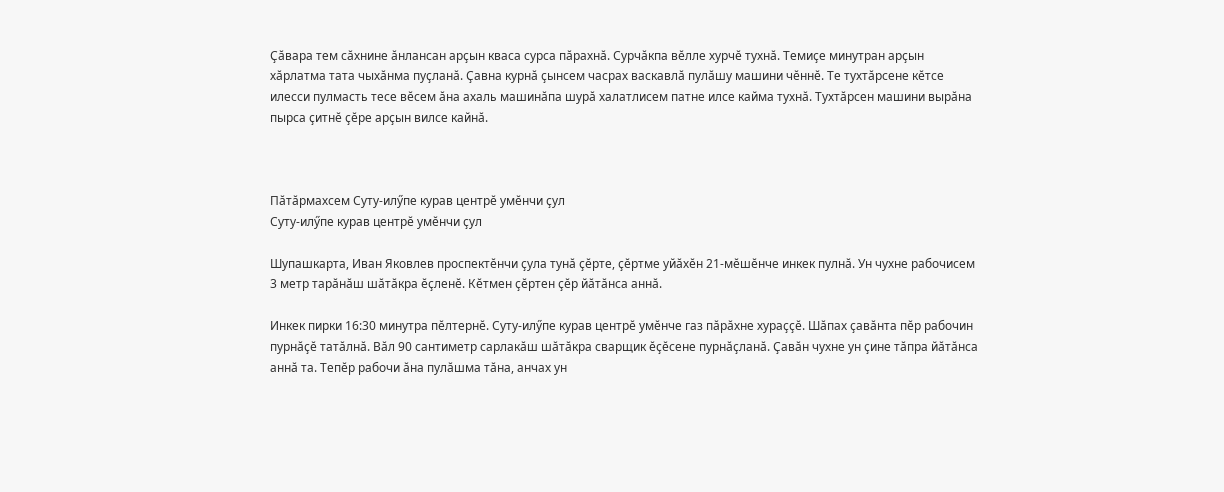Ҫӑвара тем сӑхнине ӑнлансан арҫын кваса сурса пӑрахнӑ. Сурчӑкпа вӗлле хурчӗ тухнӑ. Темиҫе минутран арҫын хӑрлатма тата чыхӑнма пуҫланӑ. Ҫавна курнӑ ҫынсем часрах васкавлӑ пулӑшу машини чӗннӗ. Те тухтӑрсене кӗтсе илесси пулмасть тесе вӗсем ӑна ахаль машинӑпа шурӑ халатлисем патне илсе кайма тухнӑ. Тухтӑрсен машини вырӑна пырса ҫитнӗ ҫӗре арҫын вилсе кайнӑ.



Пӑтӑрмахсем Суту-илӳпе курав центрӗ умӗнчи ҫул
Суту-илӳпе курав центрӗ умӗнчи ҫул

Шупашкарта, Иван Яковлев проспектӗнчи ҫула тунӑ ҫӗрте, ҫӗртме уйӑхӗн 21-мӗшӗнче инкек пулнӑ. Ун чухне рабочисем 3 метр тарӑнӑш шӑтӑкра ӗҫленӗ. Кӗтмен ҫӗртен ҫӗр йӑтӑнса аннӑ.

Инкек пирки 16:30 минутра пӗлтернӗ. Суту-илӳпе курав центрӗ умӗнче газ пӑрӑхне хураҫҫӗ. Шӑпах ҫавӑнта пӗр рабочин пурнӑҫӗ татӑлнӑ. Вӑл 90 сантиметр сарлакӑш шӑтӑкра сварщик ӗҫӗсене пурнӑҫланӑ. Ҫавӑн чухне ун ҫине тӑпра йӑтӑнса аннӑ та. Тепӗр рабочи ӑна пулӑшма тӑна, анчах ун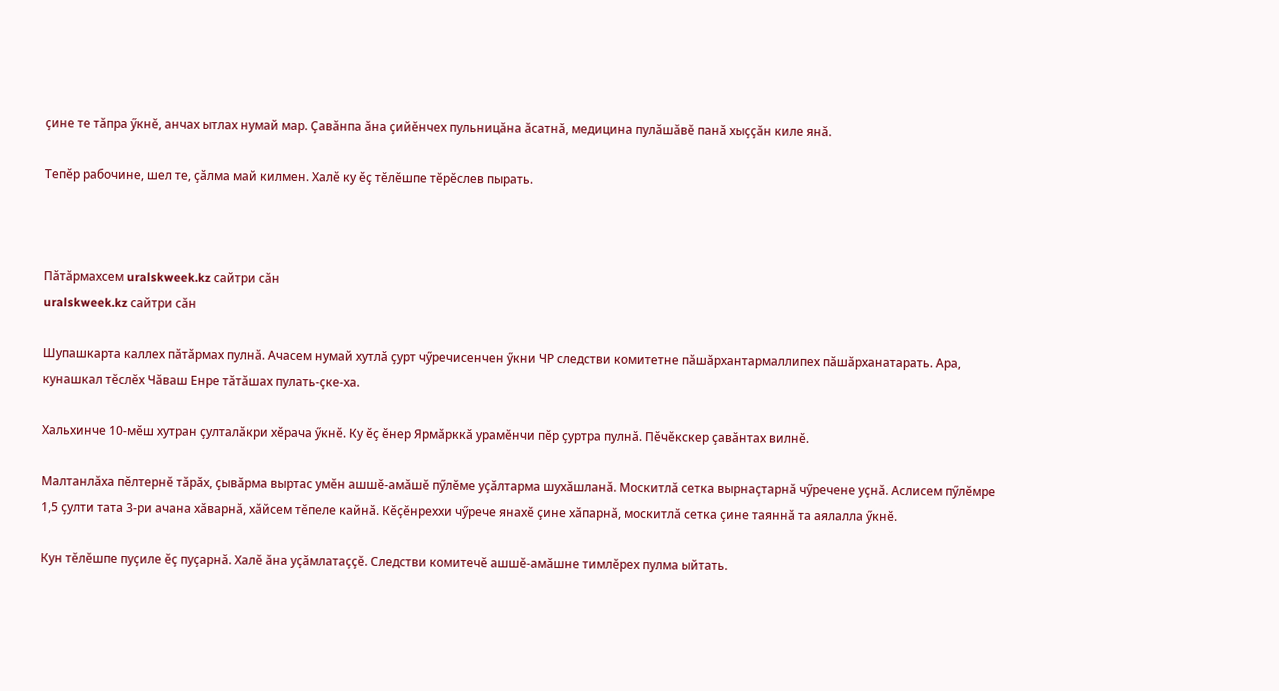ҫине те тӑпра ӳкнӗ, анчах ытлах нумай мар. Ҫавӑнпа ӑна ҫийӗнчех пульницӑна ӑсатнӑ, медицина пулӑшӑвӗ панӑ хыҫҫӑн киле янӑ.

Тепӗр рабочине, шел те, ҫӑлма май килмен. Халӗ ку ӗҫ тӗлӗшпе тӗрӗслев пырать.



Пӑтӑрмахсем uralskweek.kz сайтри сӑн
uralskweek.kz сайтри сӑн

Шупашкарта каллех пӑтӑрмах пулнӑ. Ачасем нумай хутлӑ ҫурт чӳречисенчен ӳкни ЧР следстви комитетне пӑшӑрхантармаллипех пӑшӑрханатарать. Ара, кунашкал тӗслӗх Чӑваш Енре тӑтӑшах пулать-ҫке-ха.

Хальхинче 10-мӗш хутран ҫулталӑкри хӗрача ӳкнӗ. Ку ӗҫ ӗнер Ярмӑрккӑ урамӗнчи пӗр ҫуртра пулнӑ. Пӗчӗкскер ҫавӑнтах вилнӗ.

Малтанлӑха пӗлтернӗ тӑрӑх, ҫывӑрма выртас умӗн ашшӗ-амӑшӗ пӳлӗме уҫӑлтарма шухӑшланӑ. Москитлӑ сетка вырнаҫтарнӑ чӳречене уҫнӑ. Аслисем пӳлӗмре 1,5 ҫулти тата 3-ри ачана хӑварнӑ, хӑйсем тӗпеле кайнӑ. Кӗҫӗнреххи чӳрече янахӗ ҫине хӑпарнӑ, москитлӑ сетка ҫине таяннӑ та аялалла ӳкнӗ.

Кун тӗлӗшпе пуҫиле ӗҫ пуҫарнӑ. Халӗ ӑна уҫӑмлатаҫҫӗ. Следстви комитечӗ ашшӗ-амӑшне тимлӗрех пулма ыйтать.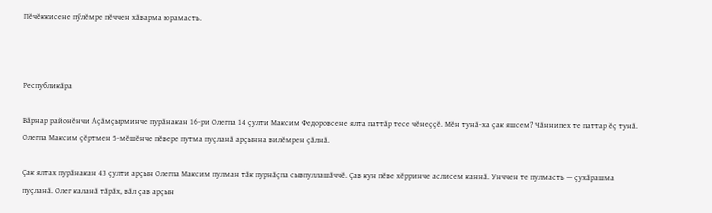Пӗчӗккисене пӳлӗмре пӗччен хӑварма юрамасть.



Республикӑра

Вӑрнар районӗнчи Аҫӑмҫырминче пурӑнакан 16-ри Олегпа 14 ҫулти Максим Федоровсене ялта паттӑр тесе чӗнеҫҫӗ. Мӗн тунӑ-ха ҫак яшсем? Чӑннипех те паттар ӗҫ тунӑ. Олегпа Максим ҫӗртмен 5-мӗшӗнче пӗвере путма пуҫланӑ арҫынна вилӗмрен ҫӑлнӑ.

Ҫак ялтах пурӑнакан 43 ҫулти арҫын Олегпа Максим пулман тӑк пурнӑҫпа сывпуллашӑччӗ. Ҫав кун пӗве хӗрринче аслисем каннӑ. Унччен те пулмасть — ҫухӑрашма пуҫланӑ. Олег каланӑ тӑрӑх, вӑл ҫав арҫын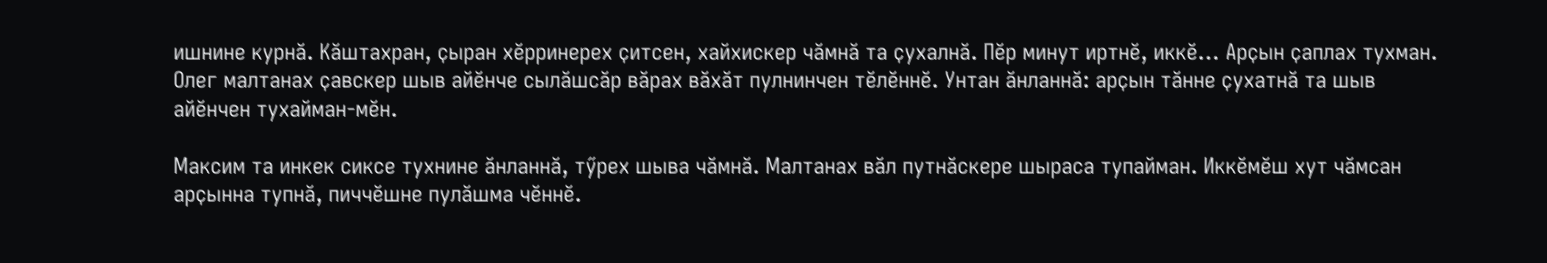ишнине курнӑ. Кӑштахран, ҫыран хӗрринерех ҫитсен, хайхискер чӑмнӑ та ҫухалнӑ. Пӗр минут иртнӗ, иккӗ… Арҫын ҫаплах тухман. Олег малтанах ҫавскер шыв айӗнче сылӑшсӑр вӑрах вӑхӑт пулнинчен тӗлӗннӗ. Унтан ӑнланнӑ: арҫын тӑнне ҫухатнӑ та шыв айӗнчен тухайман-мӗн.

Максим та инкек сиксе тухнине ӑнланнӑ, тӳрех шыва чӑмнӑ. Малтанах вӑл путнӑскере шыраса тупайман. Иккӗмӗш хут чӑмсан арҫынна тупнӑ, пиччӗшне пулӑшма чӗннӗ.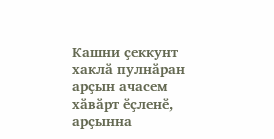Кашни ҫеккунт хаклӑ пулнӑран арҫын ачасем хӑвӑрт ӗҫленӗ, арҫынна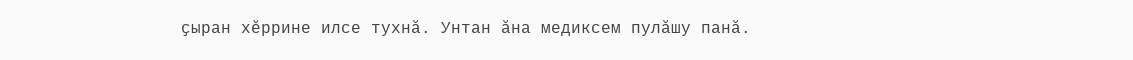ҫыран хӗррине илсе тухнӑ. Унтан ӑна медиксем пулӑшу панӑ.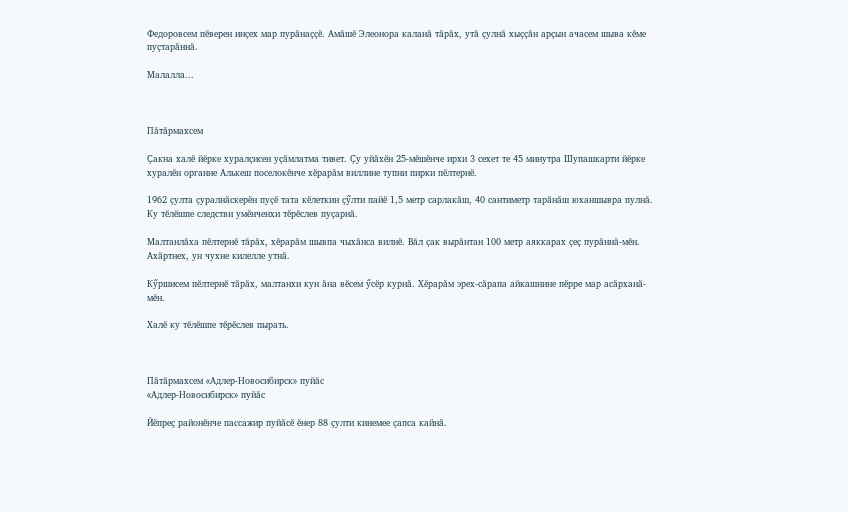Федоровсем пӗверен инҫех мар пурӑнаҫҫӗ. Амӑшӗ Элеонора каланӑ тӑрӑх, утӑ ҫулнӑ хыҫҫӑн арҫын ачасем шыва кӗме пуҫтарӑннӑ.

Малалла...



Пӑтӑрмахсем

Ҫакна халӗ йӗрке хуралҫисен уҫӑмлатма тивет. Ҫу уйӑхӗн 25-мӗшӗнче ирхи 3 сехет те 45 минутра Шупашкарти йӗрке хуралӗн органне Алькеш поселокӗнче хӗрарӑм виллине тупни пирки пӗлтернӗ.

1962 ҫулта ҫуралнӑскерӗн пуҫӗ тата кӗлеткин ҫӳлти пайӗ 1,5 метр сарлакӑш, 40 сантиметр тарӑнӑш юханшывра пулнӑ. Ку тӗлӗшпе следстви умӗнченхи тӗрӗслев пуҫарнӑ.

Малтанлӑха пӗлтернӗ тӑрӑх, хӗрарӑм шывпа чыхӑнса вилнӗ. Вӑл ҫак вырӑнтан 100 метр аяккарах ҫеҫ пурӑннӑ-мӗн. Ахӑртнех, ун чухне килелле утнӑ.

Кӳршисем пӗлтернӗ тӑрӑх, малтанхи кун ӑна вӗсем ӳсӗр курнӑ. Хӗрарӑм эрех-сӑрапа айкашнине пӗрре мар асӑрханӑ-мӗн.

Халӗ ку тӗлӗшпе тӗрӗслев пырать.



Пӑтӑрмахсем «Адлер-Новосибирск» пуйӑс
«Адлер-Новосибирск» пуйӑс

Йӗпреҫ районӗнче пассажир пуйӑсӗ ӗнер 88 ҫулти кинемее ҫапса кайнӑ.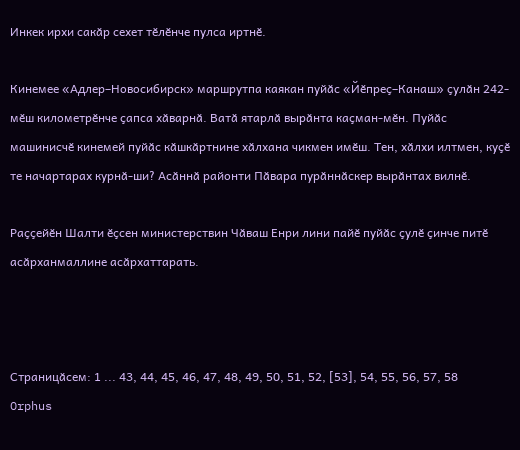Инкек ирхи сакӑр сехет тӗлӗнче пулса иртнӗ.

Кинемее «Адлер–Новосибирск» маршрутпа каякан пуйӑс «Йӗпреҫ–Канаш» ҫулӑн 242-мӗш километрӗнче ҫапса хӑварнӑ. Ватӑ ятарлӑ вырӑнта каҫман-мӗн. Пуйӑс машинисчӗ кинемей пуйӑс кӑшкӑртнине хӑлхана чикмен имӗш. Тен, хӑлхи илтмен, куҫӗ те начартарах курнӑ-ши? Асӑннӑ районти Пӑвара пурӑннӑскер вырӑнтах вилнӗ.

Раҫҫейӗн Шалти ӗҫсен министерствин Чӑваш Енри лини пайӗ пуйӑс ҫулӗ ҫинче питӗ асӑрханмаллине асӑрхаттарать.



Страницӑсем: 1 ... 43, 44, 45, 46, 47, 48, 49, 50, 51, 52, [53], 54, 55, 56, 57, 58
Orphus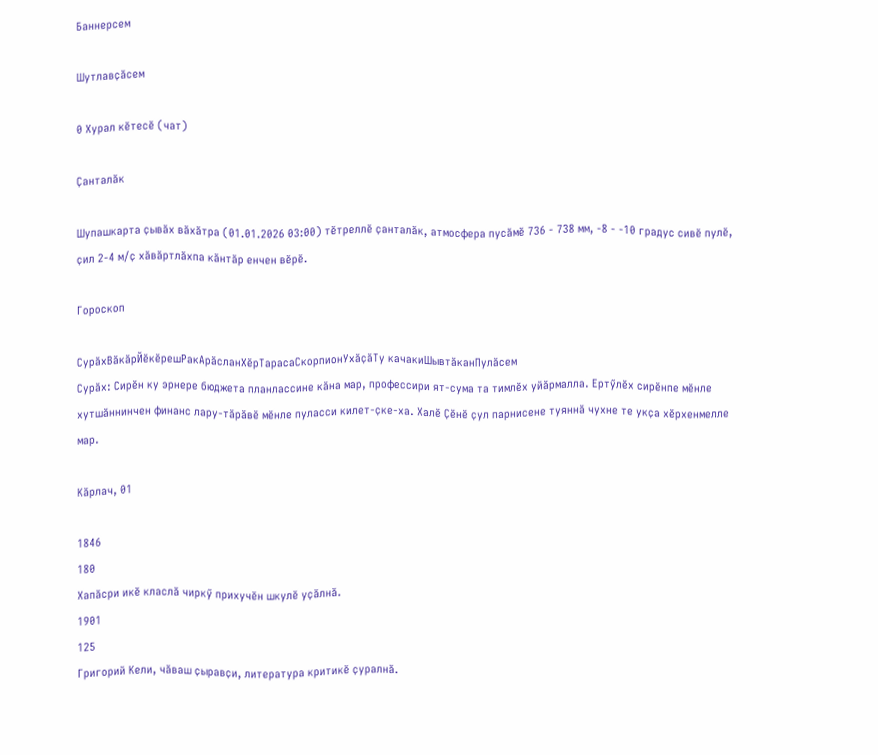Баннерсем

Шутлавҫӑсем

0 Хурал кӗтесӗ (чат)

Ҫанталӑк

Шупашкарта ҫывӑх вӑхӑтра (01.01.2026 03:00) тӗтреллӗ ҫанталӑк, атмосфера пусӑмӗ 736 - 738 мм, -8 - -10 градус сивӗ пулӗ, ҫил 2-4 м/ҫ хӑвӑртлӑхпа кӑнтӑр енчен вӗрӗ.

Гороскоп

СурӑхВӑкӑрЙӗкӗрешРакАрӑсланХӗрТарасаСкорпионУхӑҫӑТу качакиШывтӑканПулӑсем
Сурӑх: Сирӗн ку эрнере бюджета планлассине кӑна мар, профессири ят-сума та тимлӗх уйӑрмалла. Ертӳлӗх сирӗнпе мӗнле хутшӑннинчен финанс лару-тӑрӑвӗ мӗнле пуласси килет-ҫке-ха. Халӗ Ҫӗнӗ ҫул парнисене туяннӑ чухне те укҫа хӗрхенмелле мар.

Кӑрлач, 01

1846
180
Хапӑсри икӗ класлӑ чиркӳ прихучӗн шкулӗ уҫӑлнӑ.
1901
125
Григорий Кели, чӑваш ҫыравҫи, литература критикӗ ҫуралнӑ.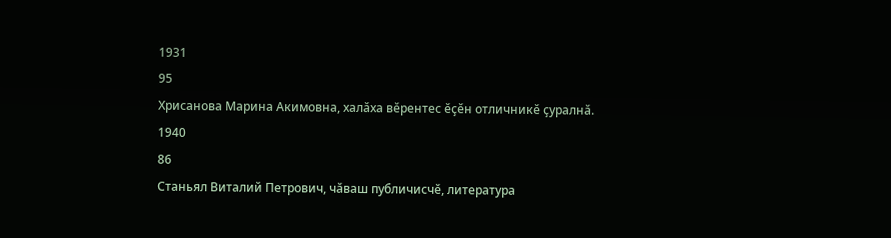1931
95
Хрисанова Марина Акимовна, халӑха вӗрентес ӗҫӗн отличникӗ ҫуралнӑ.
1940
86
Станьял Виталий Петрович, чӑваш публичисчӗ, литература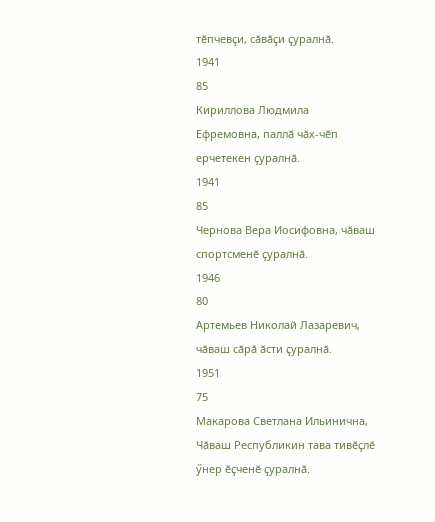тӗпчевҫи, сӑвӑҫи ҫуралнӑ.
1941
85
Кириллова Людмила Ефремовна, паллӑ чӑх-чӗп ерчетекен ҫуралнӑ.
1941
85
Чернова Вера Иосифовна, чӑваш спортсменӗ ҫуралнӑ.
1946
80
Артемьев Николай Лазаревич, чӑваш сӑрӑ ӑсти ҫуралнӑ.
1951
75
Макарова Светлана Ильинична, Чӑваш Республикин тава тивӗҫлӗ ӳнер ӗҫченӗ ҫуралнӑ.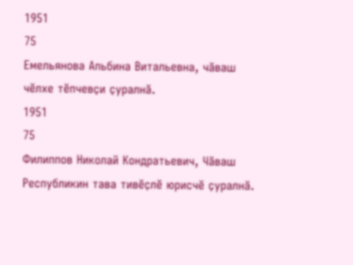1951
75
Емельянова Альбина Витальевна, чӑваш чӗлхе тӗпчевҫи ҫуралнӑ.
1951
75
Филиппов Николай Кондратьевич, Чӑваш Республикин тава тивӗҫлӗ юрисчӗ ҫуралнӑ.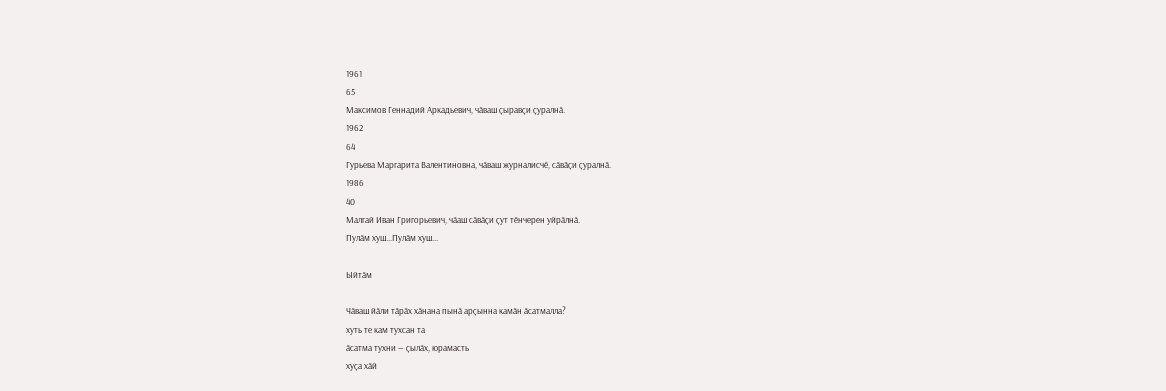1961
65
Максимов Геннадий Аркадьевич, чӑваш ҫыравҫи ҫуралнӑ.
1962
64
Гурьева Маргарита Валентиновна, чӑваш журналисчӗ, сӑвӑҫи ҫуралнӑ.
1986
40
Малгай Иван Григорьевич, чӑаш сӑвӑҫи ҫут тӗнчерен уйрӑлнӑ.
Пулӑм хуш...Пулӑм хуш...

Ыйтӑм

Чӑваш йӑли тӑрӑх хӑнана пынӑ арҫынна камӑн ӑсатмалла?
хуть те кам тухсан та
ӑсатма тухни — ҫылӑх, юрамасть
хуҫа хӑй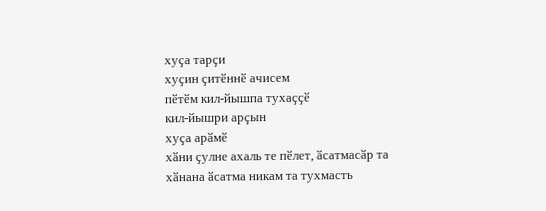хуҫа тарҫи
хуҫин ҫитӗннӗ ачисем
пӗтӗм кил-йышпа тухаҫҫӗ
кил-йышри арҫын
хуҫа арӑмӗ
хӑни ҫулне ахаль те пӗлет, ӑсатмасӑр та
хӑнана ӑсатма никам та тухмасть